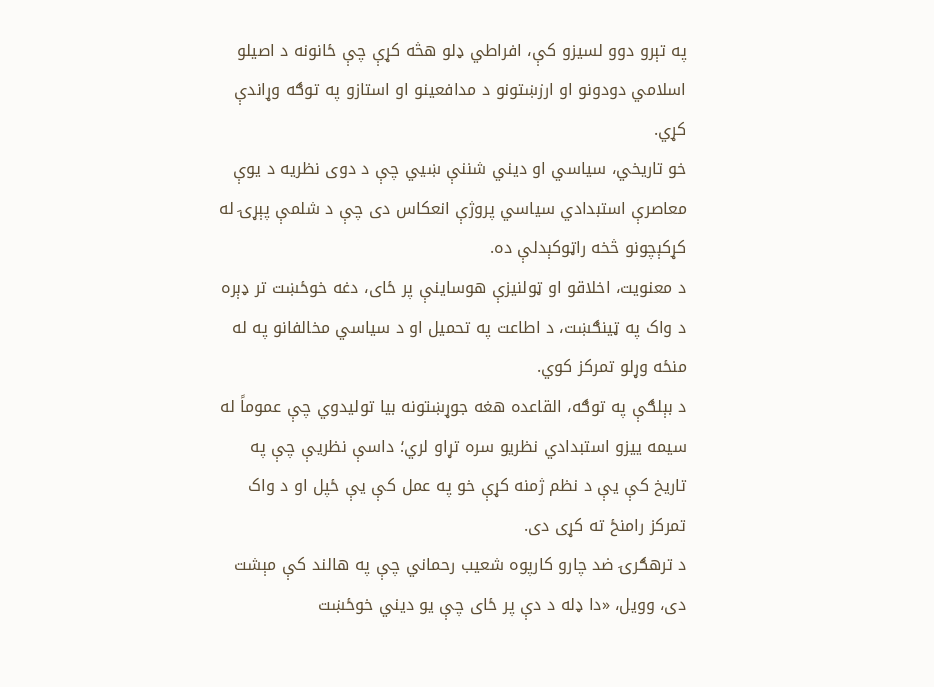په تېرو دوو لسیزو کې، افراطي ډلو هڅه کړې چې ځانونه د اصیلو اسلامي دودونو او ارزښتونو د مدافعینو او استازو په توګه وړاندې کړي.
خو تاریخي، سیاسي او دیني شننې ښيي چې د دوی نظریه د یوې معاصرې استبدادي سیاسي پروژې انعکاس دی چې د شلمې پېړۍ له کړکېچونو څخه راټوکېدلې ده.
د معنویت، اخلاقو او ټولنیزې هوساینې پر ځای، دغه خوځښت تر ډېره د واک په ټینګښت، د اطاعت په تحمیل او د سیاسي مخالفانو په له منځه وړلو تمرکز کوي.
د بېلګې په توګه، القاعده هغه جوړښتونه بیا تولیدوي چې عموماً له سیمه ییزو استبدادي نظریو سره تړاو لري؛ داسې نظریې چې په تاریخ کې یې د نظم ژمنه کړې خو په عمل کې یې ځپل او د واک تمرکز رامنځ ته کړی دی.
د ترهګرۍ ضد چارو کارپوه شعیب رحماني چې په هالند کې مېشت دی، وویل، «دا ډله د دې پر ځای چې یو دیني خوځښت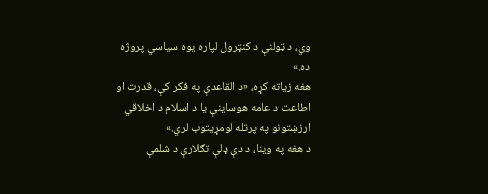وي، د ټولنې د کنټرول لپاره یوه سیاسي پروژه ده.»
هغه زیاته کړه، «د القاعدې په فکر کې، قدرت او اطاعت د عامه هوساینې یا د اسلام د اخلاقي ارزښتونو په پرتله لومړیتوب لري.»
د هغه په وینا، د دې ډلې تګلارې د شلمې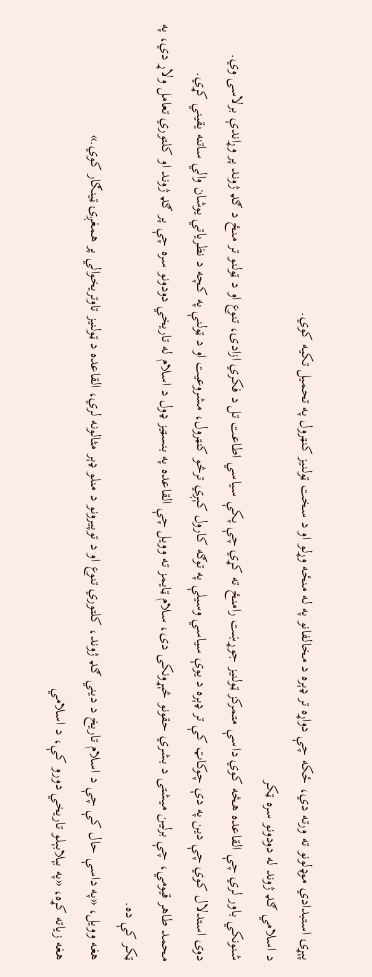پېړۍ استبدادي موډلونو ته ورته دي، ځکه چې دواړه تر ډېره د مخالفانو په له منځه وړلو او د سخت ټولنیز کنټرول په تحمیل تکیه کوي.
د اسلامي ګډ ژوند له دودونو سره ټکر
شنونکي باور لري چې القاعده هڅه کوي داسې متمرکز ټولنیز جوړښت رامنځ ته کړي چې پکې سیاسي اطاعت تل د فکري ازادۍ، تنوع او د ټولنو تر منځ د ګډ ژوند پر وړاندې برلاسی وي.
دوی استدلال کوي چې دین په دې چوکاټ کې تر ډېره د یوې سیاسي وسیلې په توګه کارول کېږي ترڅو کنټرول، مشروعیت او د ټولنې په کچه د نظریاتي یوشان والي ساتنه یقیني کړي.
محمد طاهر قیومي، چې برلین میشتی د بشري حقونو څېړونکی دی، سلام ټایمز ته وویل چې القاعده په بنسټیز ډول د اسلام له تاریخي دودونو سره چې پر ګډ ژوند او کلتوري تعامل ولاړ دي، په ټکر کې ده.
هغه وویل، «په داسې حال کې چې د اسلام تاریخ د دیني ګډ ژوند، کلتوري تنوع او د توپیرونو د منلو ډېر مثالونه لري، القاعده د ټولنیز تاوتریخوالي پر همغږۍ ټینګار کوي.»
هغه زیاته کړه، «په بېلابېلو تاریخي دورو کې، د اسلامي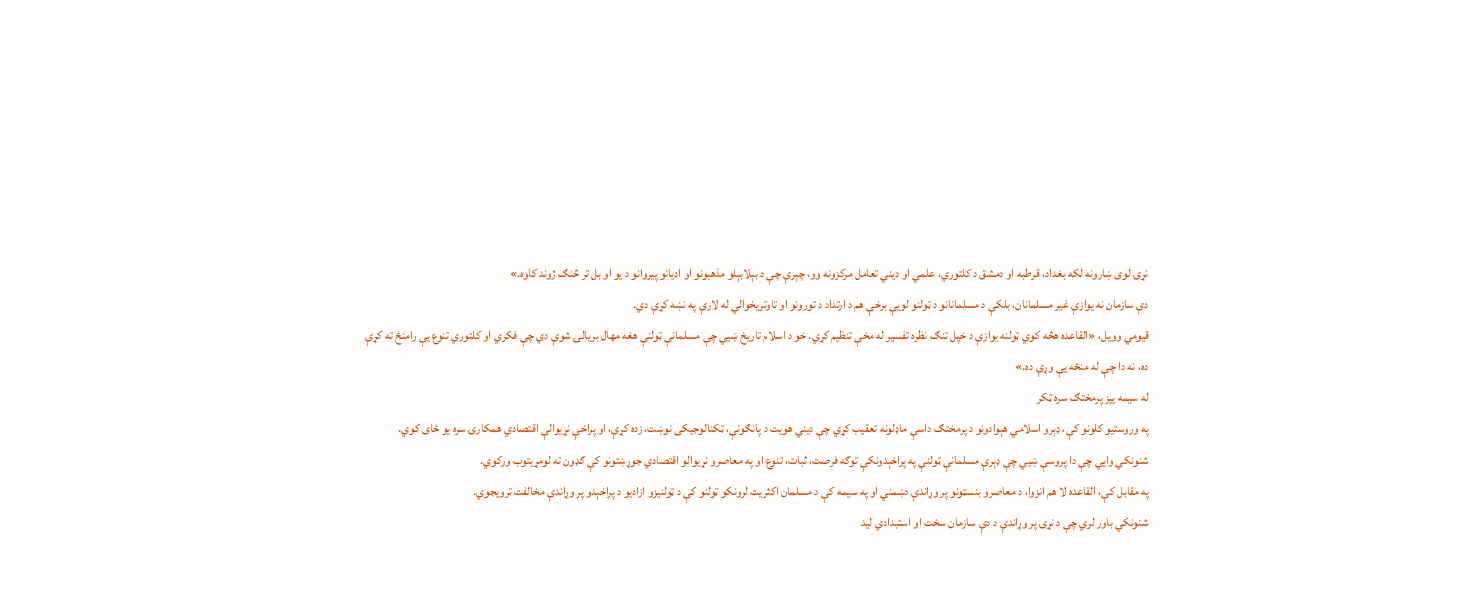نړۍ لوی ښارونه لکه بغداد، قرطبه او دمشق د کلتوري، علمي او دیني تعامل مرکزونه وو، چېرې چې د بېلابېلو مذهبونو او ادیانو پیروانو د یو او بل تر څنګ ژوند کاوه.»
دې سازمان نه یوازې غیر مسلمانان، بلکې د مسلمانانو د ټولنو لویې برخې هم د ارتداد د تورونو او تاوتریخوالي له لارې په نښه کړې دي.
قیومي وویل، «القاعده هڅه کوي ټولنه یوازې د خپل تنګ نظره تفسیر له مخې تنظیم کړي. خو د اسلام تاریخ ښيي چې مسلمانې ټولنې هغه مهال بریالۍ شوې دي چې فکري او کلتوري تنوع یې رامنځ ته کړې ده، نه دا چې له منځه یې وړې ده.»
له سیمه ییز پرمختګ سره ټکر
په وروستیو کلونو کې، ډېرو اسلامي هېوادونو د پرمختګ داسې ماډلونه تعقیب کړي چې دیني هویت د پانګونې، ټکنالوجیکی نوښت، زده کړې، او پراخې نړیوالې اقتصادي همکارۍ سره یو ځای کوي.
شنونکي وایي چې دا پروسې ښيي چې ډېرې مسلمانې ټولنې په پراخېدونکې توګه فرصت، ثبات، تنوع او په معاصرو نړیوالو اقتصادي جوړښتونو کې ګډون ته لومړیتوب ورکوي.
په مقابل کې، القاعده لا هم انزوا، د معاصرو بنسټونو پر وړاندې دښمني او په سیمه کې د مسلمان اکثریت لرونکو ټولنو کې د ټولنیزو ازادیو د پراخېدو پر وړاندې مخالفت ترویجوي.
شنونکي باور لري چې د نړۍ پر وړاندې د دې سازمان سخت او استبدادي لید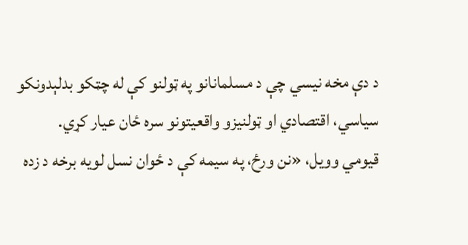د دې مخه نیسي چې د مسلمانانو په ټولنو کې له چټکو بدلېدونکو سیاسي، اقتصادي او ټولنیزو واقعیتونو سره ځان عیار کړي.
قیومي وویل، «نن ورځ، په سیمه کې د ځوان نسل لویه برخه د زده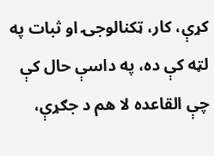کړې، کار، ټکنالوجۍ او ثبات په لټه کې ده، په داسې حال کې چې القاعده لا هم د جګړې،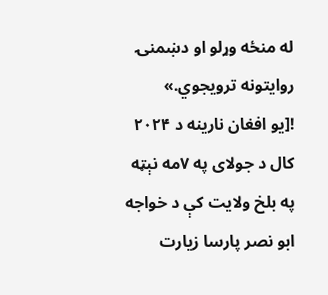له منځه وړلو او دښمنۍ روایتونه ترویجوي.»
![یو افغان نارینه د ۲۰۲۴ کال د جولای په ۷مه نېټه په بلخ ولایت کې د خواجه ابو نصر پارسا زیارت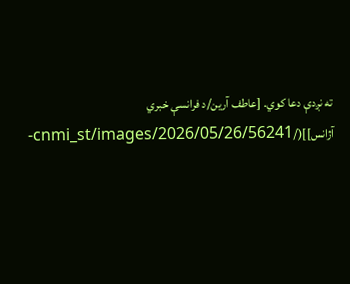ته نږدې دعا کوي. [عاطف آرین/د فرانسې خبري آژانس]](/cnmi_st/images/2026/05/26/56241-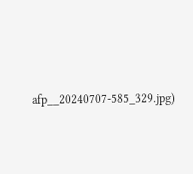afp__20240707-585_329.jpg)